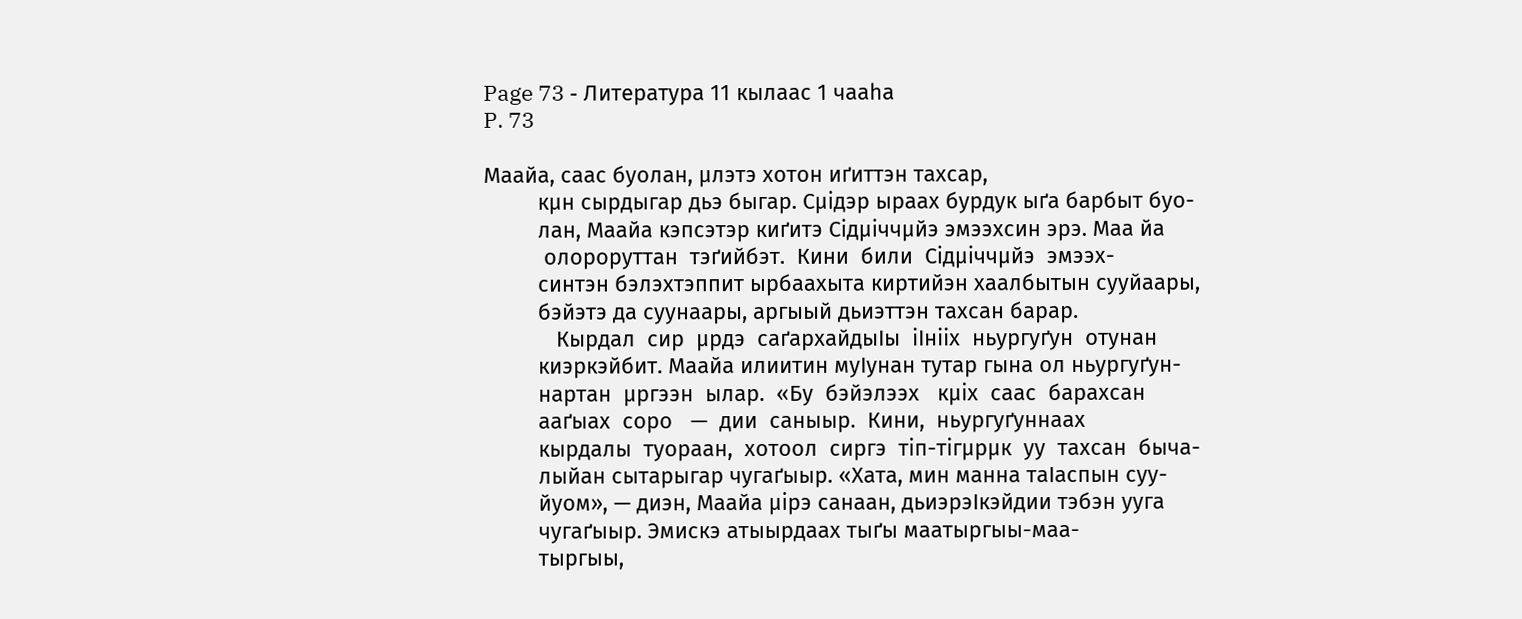Page 73 - Литература 11 кылаас 1 чааhа
P. 73

Маайа, саас буолан, µлэтэ хотон иґиттэн тахсар,
         кµн сырдыгар дьэ быгар. Сµідэр ыраах бурдук ыґа барбыт буо-
         лан, Маайа кэпсэтэр киґитэ Сідµіччµйэ эмээхсин эрэ. Маа йа
          олороруттан  тэґийбэт.  Кини  били  Сідµіччµйэ  эмээх-
         синтэн бэлэхтэппит ырбаахыта киртийэн хаалбытын сууйаары,
         бэйэтэ да суунаары, аргыый дьиэттэн тахсан барар.
            Кырдал  сир  µрдэ  саґархайдыІы  іІнііх  ньургуґун  отунан
         киэркэйбит. Маайа илиитин муІунан тутар гына ол ньургуґун-
         нартан  µргээн  ылар.  «Бу  бэйэлээх   кµіх  саас  барахсан
         ааґыах  соро   —  дии  саныыр.  Кини,  ньургуґуннаах
         кырдалы  туораан,  хотоол  сиргэ  тіп-тігµрµк  уу  тахсан  быча-
         лыйан сытарыгар чугаґыыр. «Хата, мин манна таІаспын суу-
         йуом», — диэн, Маайа µірэ санаан, дьиэрэІкэйдии тэбэн ууга
         чугаґыыр. Эмискэ атыырдаах тыґы маатыргыы-маа-
         тыргыы,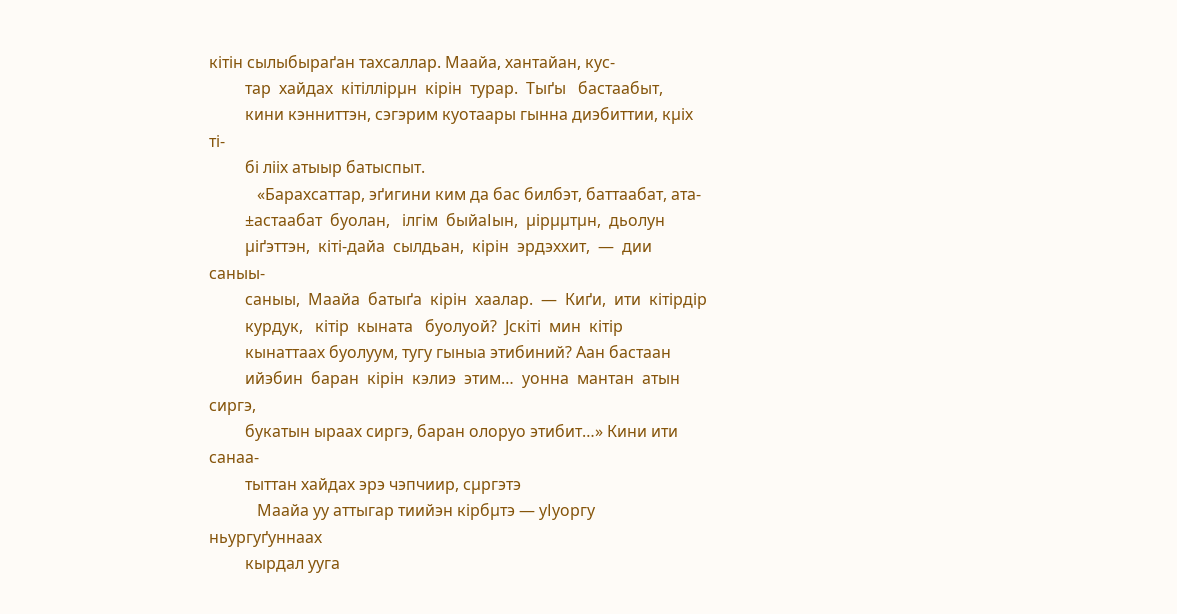кітін сылыбыраґан тахсаллар. Маайа, хантайан, кус-
         тар  хайдах  кітіллірµн  кірін  турар.  Тыґы   бастаабыт,
         кини кэнниттэн, сэгэрим куотаары гынна диэбиттии, кµіх ті-
         бі лііх атыыр батыспыт.
            «Барахсаттар, эґигини ким да бас билбэт, баттаабат, ата-
         ±астаабат  буолан,   ілгім  быйаІын,  µірµµтµн,  дьолун
         µіґэттэн,  кіті-дайа  сылдьан,  кірін  эрдэххит,  —  дии  саныы-
         саныы,  Маайа  батыґа  кірін  хаалар.  —  Киґи,  ити  кітірдір
         курдук,   кітір  кыната   буолуой?  Јскіті  мин  кітір
         кынаттаах буолуум, тугу гыныа этибиний? Аан бастаан
         ийэбин  баран  кірін  кэлиэ  этим…  уонна  мантан  атын  сиргэ,
         букатын ыраах сиргэ, баран олоруо этибит…» Кини ити санаа-
         тыттан хайдах эрэ чэпчиир, сµргэтэ
            Маайа уу аттыгар тиийэн кірбµтэ — уІуоргу ньургуґуннаах
         кырдал ууга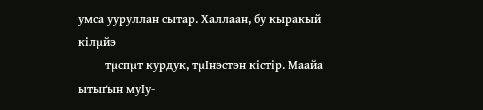умса ууруллан сытар. Халлаан, бу кыракый кілµйэ
         тµспµт курдук, тµІнэстэн кістір. Маайа ытыґын муІу-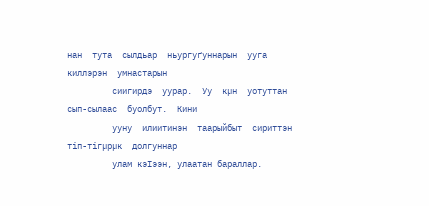нан  тута  сылдьар  ньургуґуннарын  ууга  киллэрэн  умнастарын
         сиигирдэ  уурар.  Уу  кµн  уотуттан  сып-сылаас  буолбут.  Кини
         ууну  илиитинэн  таарыйбыт  сириттэн  тіп-тігµрµк  долгуннар
         улам кэІээн, улаатан бараллар.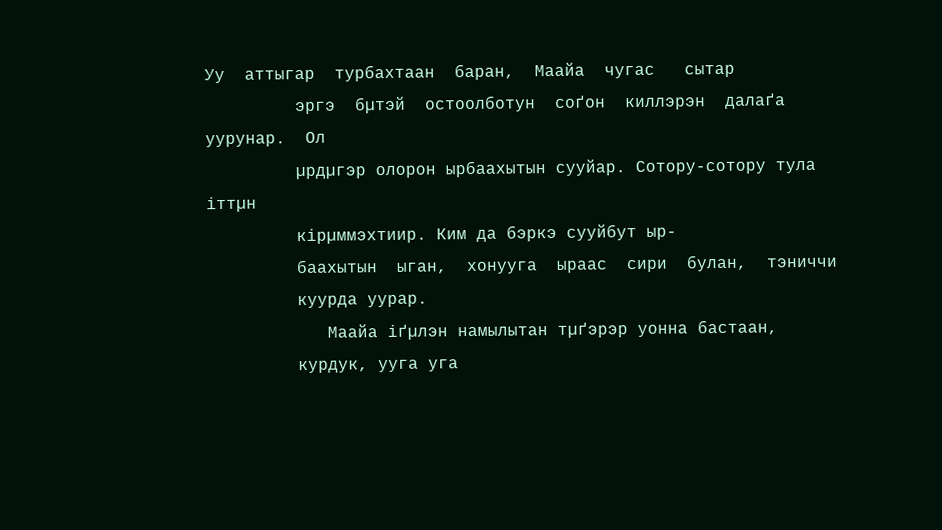Уу  аттыгар  турбахтаан  баран,  Маайа  чугас   сытар
         эргэ  бµтэй  остоолботун  соґон  киллэрэн  далаґа  уурунар.  Ол
         µрдµгэр олорон ырбаахытын сууйар. Сотору-сотору тула іттµн
         кірµммэхтиир. Ким да бэркэ сууйбут ыр-
         баахытын  ыган,  хонууга  ыраас  сири  булан,  тэниччи
         куурда уурар.
            Маайа іґµлэн намылытан тµґэрэр уонна бастаан,
         курдук, ууга уга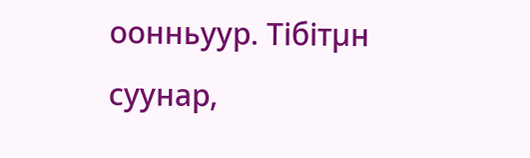оонньуур. Тібітµн суунар,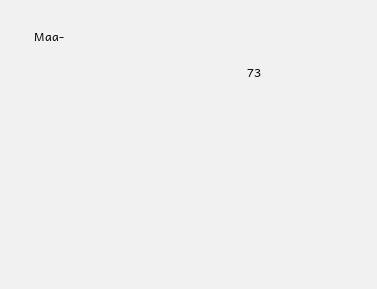Маа-

                                                                       73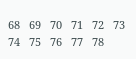68   69   70   71   72   73   74   75   76   77   78